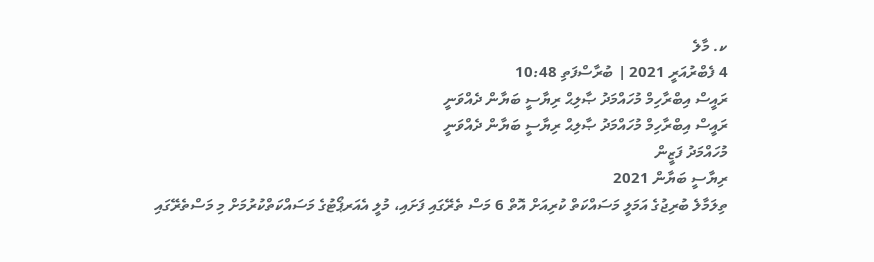ކ. މާލެ
4 ފެބްރުއަރީ 2021 | ބުރާސްފަތި 10:48
ރައީސް އިބްރާހިމް މުހައްމަދު ޞާލިޙް ރިޔާސީ ބަޔާން ދެއްވަނީ
ރައީސް އިބްރާހިމް މުހައްމަދު ޞާލިޙް ރިޔާސީ ބަޔާން ދެއްވަނީ
މުހައްމަދު ފަޒީން
ރިޔާސީ ބަޔާން 2021
ތިލަމާލެ ބުރިޖުގެ އަމަލީ މަސައްކަތް ކުރިއަށް އޮތް 6 މަސް ތެރޭގައި ފަށައި، މުލީ އެއަރޕޯޓުގެ މަސައްކަތްކުރުމަށް މި މަސްތެރޭގައި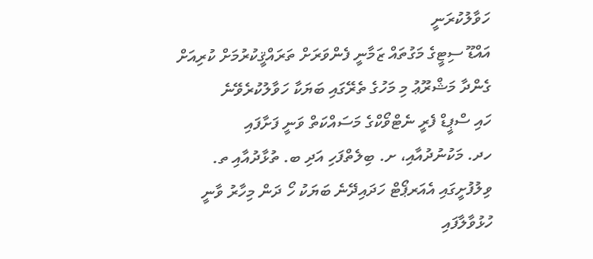ހަވާލުކުރަނީ
އައްޑޫ ސިޓީގެ މަގުތައް ޒަމާނީ ފެންވަރަށް ތަރައްޤީކުރުމަށް ކުރިއަށް ގެންދާ މަޝްރޫޢު މި މަހުގެ ތެރޭގައި ބަޔަކާ ހަވާލުކުރެވޭނެ
ހައި ސްޕީޑް ފެރީ ނެޓްވޯކްގެ މަސައްކަތް ވަނީ ފަށާފައި
ހދ. މަކުނުދުއާއި، ށ. ބިލެތްފަހި އަދި ބ. ތުޅާދުއާއި ތ. ވިލުފުށީގައި އެއަރޕޯޓް ހަދައިދޭނެ ބަޔަކު ހޯ ދަން މިހާރު ވާނީ ހުޅުވާލާފައި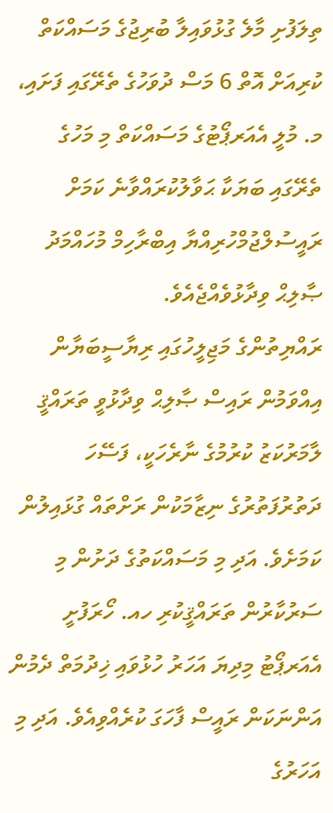ތިލަފުށި މާލެ ގުޅުވައިލާ ބުރިޖުގެ މަސައްކަތް ކުރިއަށް އޮތް 6 މަސް ދުވަހުގެ ތެރޭގައި ފަށައި، މ. މުލީ އެއަރޕޯޓުގެ މަސައްކަތް މި މަހުގެ ތެރޭގައި ބަޔަކާ ޙަވާލުކުރައްވާނެ ކަމަށް ރައީސުލްޖުމްހުރިއްޔާ އިބްރާހިމް މުހައްމަދު ޞާލިޙް ވިދާޅުވެއްޖެއެވެ.
ރައްޔިތުންގެ މަޖިލީހުގައި ރިޔާސީބަޔާން އިއްވަމުން ރައިސް ޞާލިޙް ވިދާޅުވީ ތަރައްޤީ ލާމަރުކަޒު ކުރުމުގެ ނާރެހަކީ، ފަސޭހަ ދަތުރުފަތުރުގެ ނިޒާމަކުން ރަށްތައް ގުޅައިލުން ކަމަށެވެ. އަދި މި މަސައްކަތުގެ ދަށުން މި ސަރުކާރުން ތަރައްޤީކުރި ހއ. ހޯރަފުށީ އެއަރޕޯޓު މިދިޔަ އަހަރު ހުޅުވައި ޚިދުމަތް ދެމުން އަންނަކަން ރައީސް ފާހަގަ ކުރެއްވިއެވެ. އަދި މި އަހަރުގެ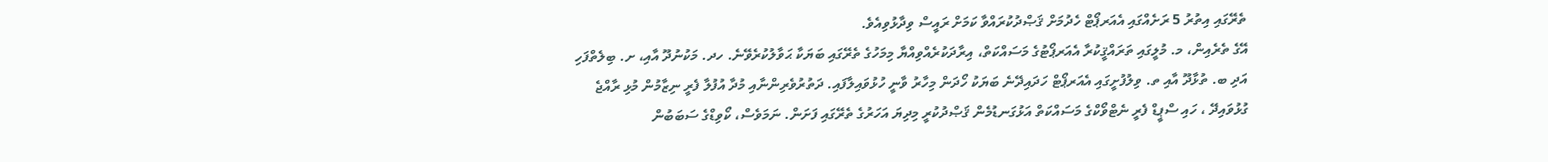ތެރޭގައި އިތުރު 5 ރަށެއްގައި އެއަރޕޯޓް ހެދުމަށް ޤަޞްދުކުރައްވާ ކަމަށް ރައީސް ވިދާޅުވިއެވެ.
އޭގެ ތެރެއިން، މ. މުލީގައި ތަރައްޤީކުރާ އެއަރޕޯޓުގެ މަސައްކަތް، އިރާދަކުރެއްވިއްޔާ މިމަހުގެ ތެރޭގައި ބަޔަކާ ޙަވާލުކުރެވޭނެ. ހދ. މަކުނުދޫ އާއި، ށ. ބިލެތްފަހި އަދި ބ. ތުޅާދޫ އާއި ތ. ވިލުފުށީގައި އެއަރޕޯޓް ހަދައިދޭނެ ބަޔަކު ހޯދަން މިހާރު ވާނީ ހުޅުވައިލާފައި. ދަތުރުވެރިންނާއި މުދާ އުފުލާ ފެރީ ނިޒާމުން މުޅި ރާއްޖެ ގުޅުވައިދޭ ، ހައި ސްޕީޑް ފެރީ ނެޓްވޯކްގެ މަސައްކަތް އަޅުގަނޑުމެން ޤަޞްދުކުރީ މިދިޔަ އަހަރުގެ ތެރޭގައި ފަށަން. ނަމަވެސް، ކޯވިޑްގެ ސަބަބުން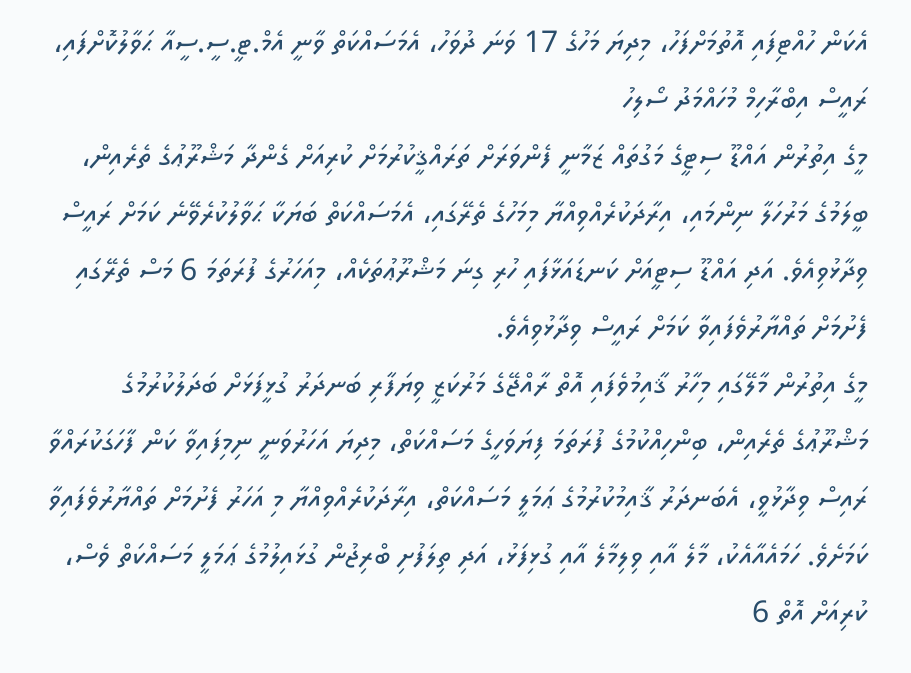އެކަން ހުއްޓިފައި އޮތުމަށްފަހު، މިދިޔަ މަހުގެ 17 ވަނަ ދުވަހު، އެމަސައްކަތް ވާނީ އެމް.ޓީ.ސީ.ސީއާ ޙަވާލުކޮށްފައި،
ރައީސް އިބްރާހިމް މުހައްމަދު ސޯލިހު
މީގެ އިތުރުން އައްޑޫ ސިޓީގެ މަގުތައް ޒަމާނީ ފެންވަރަށް ތަރައްޤީކުރުމަށް ކުރިއަށް ގެންދާ މަޝްރޫޢުގެ ތެރެއިން، ބީލަމުގެ މަރުހަލާ ނިންމައި، އިރާދަކުރެއްވިއްޔާ މިމަހުގެ ތެރޭގައި، އެމަސައްކަތް ބަޔަކާ ޙަވާލުކުރެވޭނެ ކަމަށް ރައީސް ވިދާޅުވިއެވެ. އަދި އައްޑޫ ސިޓީއަށް ކަނޑައަޅާފައި ހުރި ގިނަ މަޝްރޫޢުތަކެއް، މިއަހަރުގެ ފުރަތަމަ 6 މަސް ތެރޭގައި ފެށުމަށް ތައްޔާރުވެފައިވާ ކަމަށް ރައީސް ވިދާޅުވިއެވެ.
މީގެ އިތުރުން މާލޭގައި މިހާރު ޤާއިމުވެފައި އޮތް ރާއްޖޭގެ މަރުކަޒީ ވިޔަފާރި ބަނދަރު ގުޅީފަޅަށް ބަދަލުކުރުމުގެ މަޝްރޫޢުގެ ތެރެއިން، ބިންހިއްކުމުގެ ފުރަތަމަ ފިޔަވަހީގެ މަސައްކަތް، މިދިޔަ އަހަރުވަނީ ނިމިފައިވާ ކަން ފާހަގަކުރައްވާ ރައިސް ވިދާޅުވީ، އެބަނދަރު ޤާއިމުކުރުމުގެ ޢަމަލީ މަސައްކަތް، އިރާދަކުރެއްވިއްޔާ މި އަހަރު ފެށުމަށް ތައްޔާރުވެފައިވާ ކަމަށެވެ. ހަމައެއާއެކު، މާލެ އާއި ވިލިމާލެ އާއި ގުޅިފަޅު، އަދި ތިލަފުށި ބްރިޖުން ގުޅައިލުމުގެ ޢަމަލީ މަސައްކަތް ވެސް، ކުރިއަށް އޮތް 6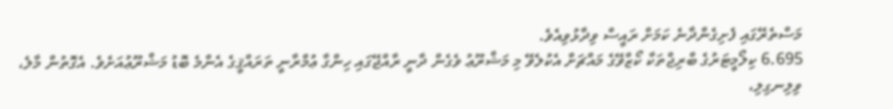މަސްތެރޭގައި ފެށިގެންދާނެ ކަމަށް ރައީސް ވިދާޅުވިއެވެ.
6.695 ކިލޯމީޓަރުގެ ބްރިޖްތަކާ ކޯޒްވޭގެ މައްޗަށް އެކުލެވޭ މި މަޝްރޫޢު ވެގެން ދާނީ ރާއްޖޭގައި ހިންގާ ޢުމްރާނީ ތަރައްޤީގެ އެންމެ ބޮޑު މަޝްރޫޢުއަށެވެ. އެގޮތުން މާލެ، ވިލިނގިލި،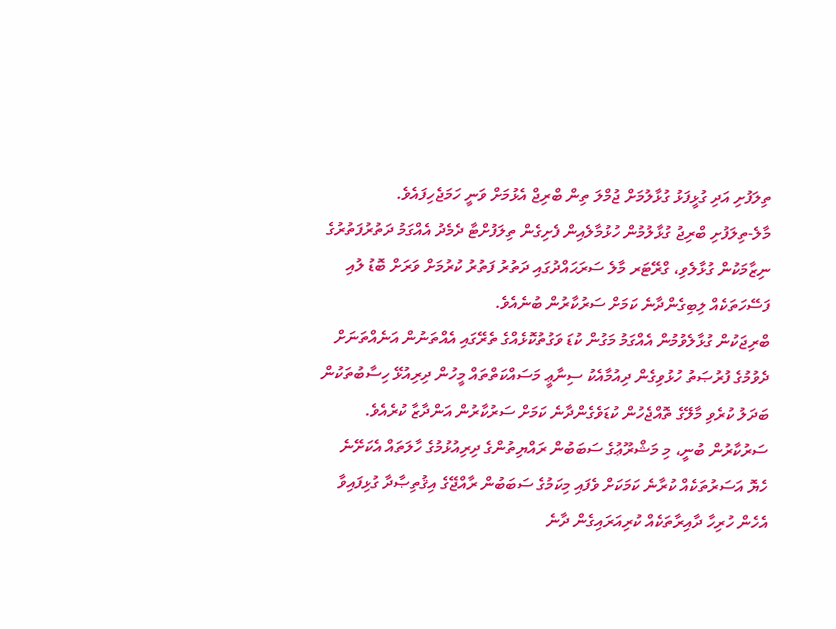ތިލަފުށި އަދި ގުޅީފަޅު ގުޅާލުމަށް ޖުމްލަ ތިން ބްރިޖް އެޅުމަށް ވަނީ ހަމަޖެހިފައެވެ.
މާލެ-ތިލަފުށި ބްރިޖު ގުޅާލުމުން ހުޅުމާލެއިން ފެށިގެން ތިލަފުށްޓާ ދެމެދު އެއްގަމު ދަތުރުފަތުރުގެ ނިޒާމަކުން ގުޅާލެވި، ގްރޭޓަރ މާލެ ސަރަޙައްދުގައި ދަތުރު ފަތުރު ކުރުމަށް ވަރަށް ބޮޑު ލުއި ފަސޭހަތަކެއް ލިބިގެންދާނެ ކަމަށް ސަރުކާރުން ބުނެއެވެ.
ބްރިޖަކުން ގުޅާލެވުމުން އެއްގަމު މަގުން ކުޑަ ވަގުތުކޮޅެއްގެ ތެރޭގައި އެއްތަނުން އަނެއްތަނަށް ދެވުމުގެ ފުރުޞަތު ހުޅުވިގެން ދިއުމާއެކު ސިނާޢީ މަސައްކަތްތައް މީހުން ދިރިއުޅޭ ހިސާބުތަކުން ބަދަލު ކުރެވި މާލޭގެ ތޮއްޖެހުން ކުޑަވެގެންދާނެ ކަމަށް ސަރުކާރުން އަންދާޒާ ކުރެއެވެ.
ސަރުކާރުން ބުނީ، މި މަޝްރޫޢުގެ ސަބަބުން ރައްޔިތުންގެ ދިރިއުޅުމުގެ ހާލަތައް އެކަށޭނެ ހެޔޮ އަސަރުތަކެއް ކުރާނެ ކަމަކަށް ވެފައި މިކަމުގެ ސަބަބުން ރާއްޖޭގެ އިޤުތިޞާދާ ގުޅިފައިވާ އެހެން ހުރިހާ ދާއިރާތަކެއް ކުރިއަރައިގެން ދާނެ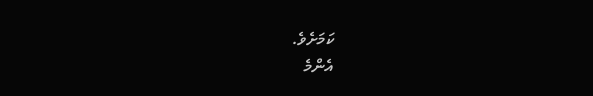ކަމަށެވެ.
އެންމެ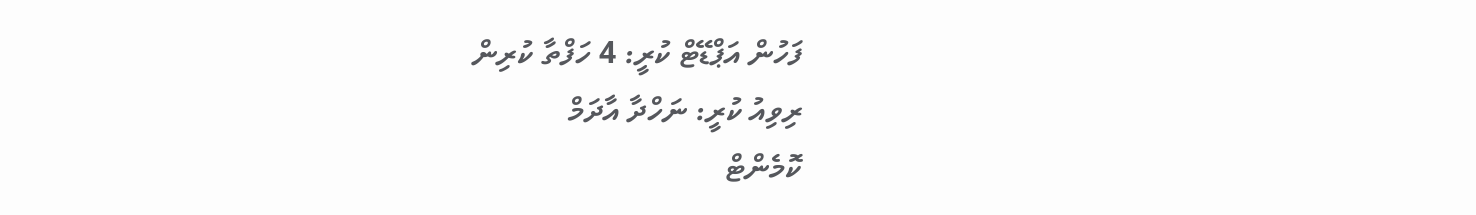ފަހުން އަޕްޑޭޓް ކުރީ: 4 ހަފްތާ ކުރިން
ރިވިއު ކުރީ: ނަހްދާ އާދަމް
ކޮމެންޓް